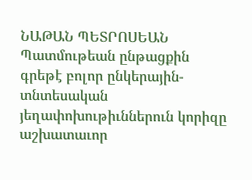ՆԱԹԱՆ ՊԵՏՐՈՍԵԱՆ
Պատմութեան ընթացքին գրեթէ բոլոր ընկերային-տնտեսական յեղափոխութիւններուն կորիզը աշխատաւոր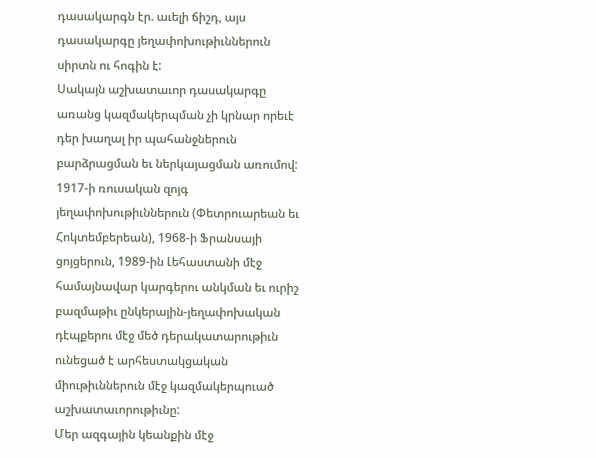դասակարգն էր. աւելի ճիշդ, այս դասակարգը յեղափոխութիւններուն սիրտն ու հոգին է:
Սակայն աշխատաւոր դասակարգը առանց կազմակերպման չի կրնար որեւէ դեր խաղալ իր պահանջներուն բարձրացման եւ ներկայացման առումով:
1917-ի ռուսական զոյգ յեղափոխութիւններուն (Փետրուարեան եւ Հոկտեմբերեան), 1968-ի Ֆրանսայի ցոյցերուն, 1989-ին Լեհաստանի մէջ համայնավար կարգերու անկման եւ ուրիշ բազմաթիւ ընկերային-յեղափոխական դէպքերու մէջ մեծ դերակատարութիւն ունեցած է արհեստակցական միութիւններուն մէջ կազմակերպուած աշխատաւորութիւնը:
Մեր ազգային կեանքին մէջ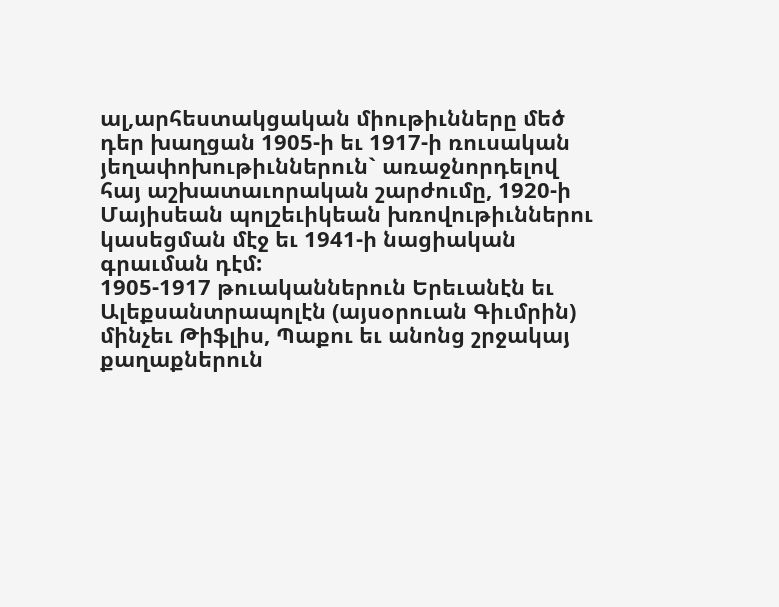ալ,արհեստակցական միութիւնները մեծ դեր խաղցան 1905-ի եւ 1917-ի ռուսական յեղափոխութիւններուն` առաջնորդելով հայ աշխատաւորական շարժումը, 1920-ի Մայիսեան պոլշեւիկեան խռովութիւններու կասեցման մէջ եւ 1941-ի նացիական գրաւման դէմ:
1905-1917 թուականներուն Երեւանէն եւ Ալեքսանտրապոլէն (այսօրուան Գիւմրին) մինչեւ Թիֆլիս, Պաքու եւ անոնց շրջակայ քաղաքներուն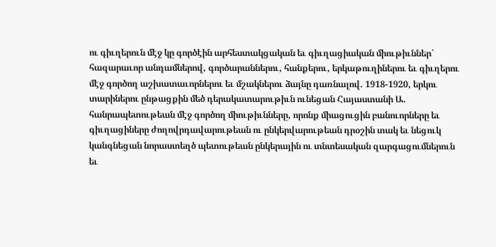ու գիւղերուն մէջ կը գործէին արհեստակցական եւ գիւղացիական միութիւններ` հազարաւոր անդամներով, գործարաններու, հանքերու, երկաթուղիներու եւ գիւղերու մէջ գործող աշխատաւորներու եւ մշակներու ձայնը դառնալով. 1918-1920, երկու տարիներու ընթացքին մեծ դերակատարութիւն ունեցան Հայաստանի Ա. հանրապետութեան մէջ գործող միութիւնները, որոնք միացուցին բանուորները եւ գիւղացիները ժողովրդավարութեան ու ընկերվարութեան դրօշին տակ եւ նեցուկ կանգնեցան նորաստեղծ պետութեան ընկերային ու տնտեսական զարգացումներուն եւ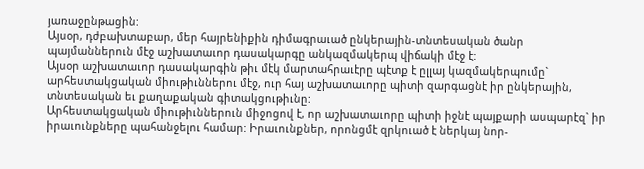յառաջընթացին:
Այսօր, դժբախտաբար, մեր հայրենիքին դիմագրաւած ընկերային-տնտեսական ծանր պայմաններուն մէջ աշխատաւոր դասակարգը անկազմակերպ վիճակի մէջ է:
Այսօր աշխատաւոր դասակարգին թիւ մէկ մարտահրաւէրը պէտք է ըլլայ կազմակերպումը` արհեստակցական միութիւններու մէջ, ուր հայ աշխատաւորը պիտի զարգացնէ իր ընկերային, տնտեսական եւ քաղաքական գիտակցութիւնը:
Արհեստակցական միութիւններուն միջոցով է, որ աշխատաւորը պիտի իջնէ պայքարի ասպարէզ` իր իրաւունքները պահանջելու համար: Իրաւունքներ, որոնցմէ զրկուած է ներկայ նոր-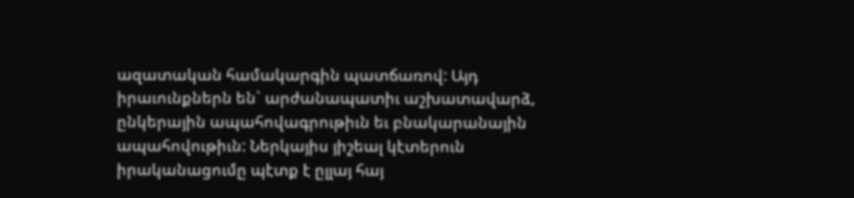ազատական համակարգին պատճառով: Այդ իրաւունքներն են` արժանապատիւ աշխատավարձ, ընկերային ապահովագրութիւն եւ բնակարանային ապահովութիւն: Ներկայիս յիշեալ կէտերուն իրականացումը պէտք է ըլլայ հայ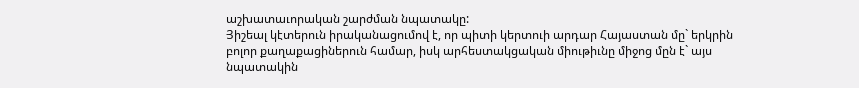աշխատաւորական շարժման նպատակը:
Յիշեալ կէտերուն իրականացումով է, որ պիտի կերտուի արդար Հայաստան մը` երկրին բոլոր քաղաքացիներուն համար, իսկ արհեստակցական միութիւնը միջոց մըն է` այս նպատակին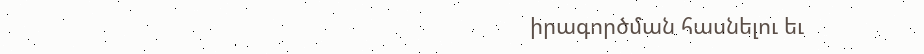իրագործման հասնելու եւ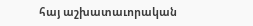հայ աշխատաւորական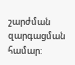շարժման զարգացման համար: